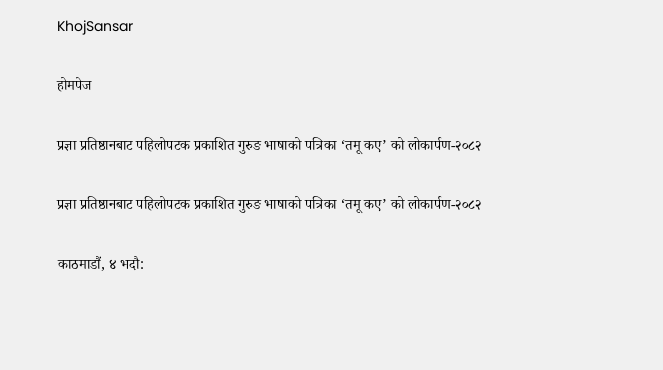KhojSansar

होमपेज

प्रज्ञा प्रतिष्ठानबाट पहिलोपटक प्रकाशित गुरुङ भाषाको पत्रिका ‘तमू कए’ को लोकार्पण-२०८२

प्रज्ञा प्रतिष्ठानबाट पहिलोपटक प्रकाशित गुरुङ भाषाको पत्रिका ‘तमू कए’ को लोकार्पण-२०८२

काठमाडौं, ४ भदौ: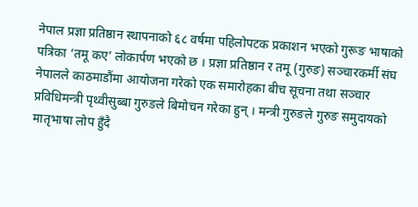नेपाल प्रज्ञा प्रतिष्ठान स्थापनाको ६८ वर्षमा पहिलोपटक प्रकाशन भएको गुरूङ भाषाको पत्रिका ‘तमू कए’ लोकार्पण भएको छ । प्रज्ञा प्रतिष्ठान र तमू (गुरुङ) सञ्चारकर्मी संघ नेपालले काठमाडौंमा आयोजना गरेको एक समारोहका बीच सूचना तथा सञ्चार प्रविधिमन्त्री पृथ्वीसुब्बा गुरुङले बिमोचन गरेका हुन् । मन्त्री गुरुङले गुरुङ समुदायको मातृभाषा लोप हुँदै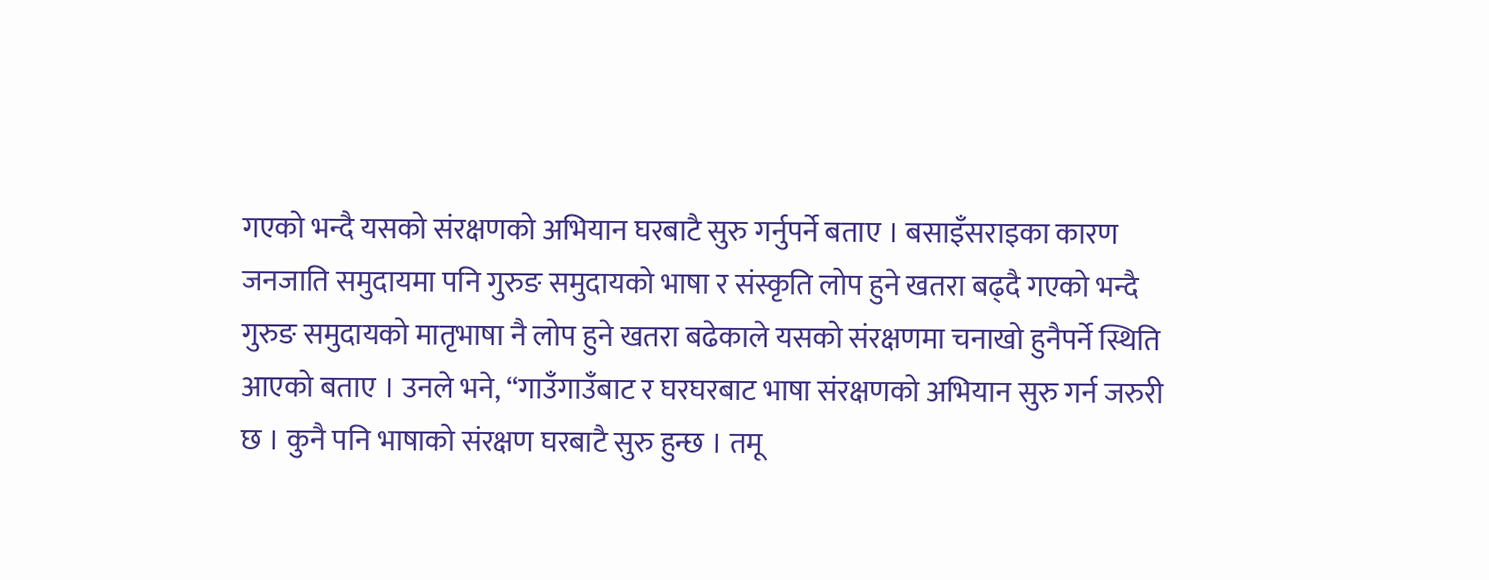गएको भन्दै यसको संरक्षणको अभियान घरबाटै सुरु गर्नुपर्ने बताए । बसाइँसराइका कारण जनजाति समुदायमा पनि गुरुङ समुदायको भाषा र संस्कृति लोप हुने खतरा बढ्दै गएको भन्दै गुरुङ समुदायको मातृभाषा नै लोप हुने खतरा बढेकाले यसको संरक्षणमा चनाखो हुनैपर्ने स्थिति आएको बताए । उनले भने, “गाउँगाउँबाट र घरघरबाट भाषा संरक्षणको अभियान सुरु गर्न जरुरी छ । कुनै पनि भाषाको संरक्षण घरबाटै सुरु हुन्छ । तमू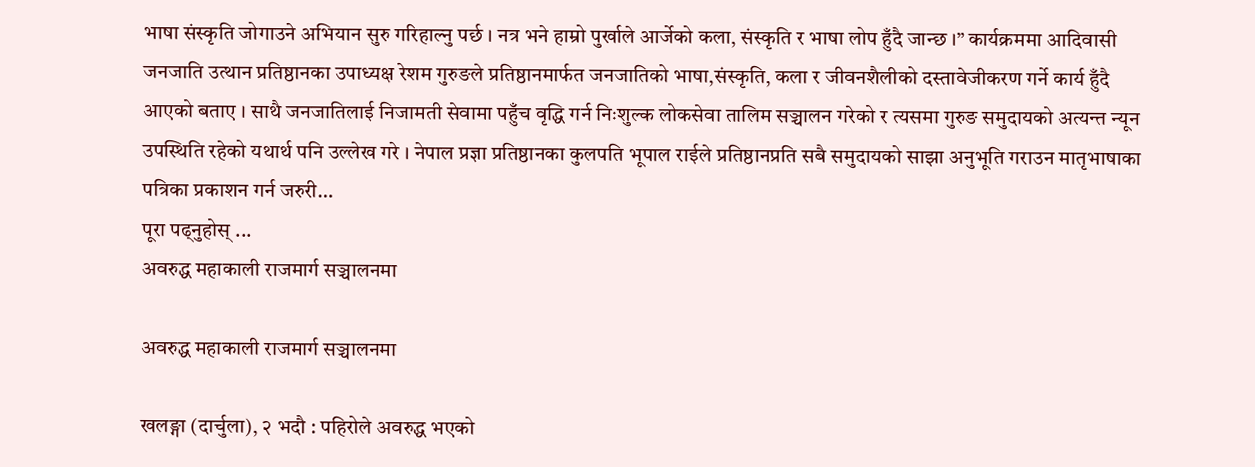भाषा संस्कृति जोगाउने अभियान सुरु गरिहाल्नु पर्छ । नत्र भने हाम्रो पुर्खाले आर्जेको कला, संस्कृति र भाषा लोप हुँदै जान्छ ।” कार्यक्रममा आदिवासी जनजाति उत्थान प्रतिष्ठानका उपाध्यक्ष रेशम गुरुङले प्रतिष्ठानमार्फत जनजातिको भाषा,संस्कृति, कला र जीवनशैलीको दस्तावेजीकरण गर्ने कार्य हुँदै आएको बताए । साथै जनजातिलाई निजामती सेवामा पहुँच वृद्धि गर्न निःशुल्क लोकसेवा तालिम सञ्चालन गरेको र त्यसमा गुरुङ समुदायको अत्यन्त न्यून उपस्थिति रहेको यथार्थ पनि उल्लेख गरे । नेपाल प्रज्ञा प्रतिष्ठानका कुलपति भूपाल राईले प्रतिष्ठानप्रति सबै समुदायको साझा अनुभूति गराउन मातृभाषाका पत्रिका प्रकाशन गर्न जरुरी…
पूरा पढ्नुहोस् ...
अवरुद्ध महाकाली राजमार्ग सञ्चालनमा

अवरुद्ध महाकाली राजमार्ग सञ्चालनमा

खलङ्गा (दार्चुला), २ भदौ : पहिरोले अवरुद्ध भएको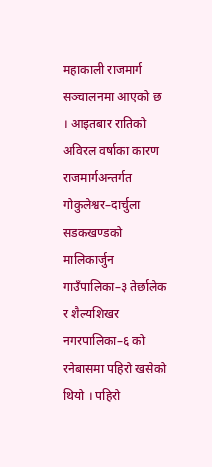महाकाली राजमार्ग सञ्चालनमा आएको छ । आइतबार रातिको अविरल वर्षाका कारण राजमार्गअन्तर्गत गोकुलेश्वर–दार्चुला सडकखण्डको मालिकार्जुन गाउँपालिका–३ तेर्छालेक र शैल्यशिखर नगरपालिका–६ को रनेबासमा पहिरो खसेको थियो । पहिरो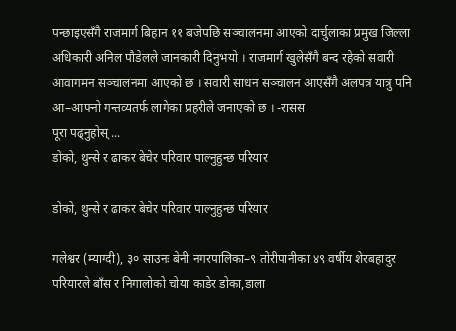पन्छाइएसँगै राजमार्ग बिहान ११ बजेपछि सञ्चालनमा आएको दार्चुलाका प्रमुख जिल्ला अधिकारी अनिल पौडेलले जानकारी दिनुभयो । राजमार्ग खुलेसँगै बन्द रहेको सवारी आवागमन सञ्चालनमा आएको छ । सवारी साधन सञ्चालन आएसँगै अलपत्र यात्रु पनि आ–आफ्नो गन्तव्यतर्फ लागेका प्रहरीले जनाएको छ । -रासस
पूरा पढ्नुहोस् ...
डोको, थुन्से र ढाकर बेचेर परिवार पाल्नुहुन्छ परियार

डोको, थुन्से र ढाकर बेचेर परिवार पाल्नुहुन्छ परियार

गलेश्वर (म्याग्दी), ३० साउनः बेनी नगरपालिका–९ तोरीपानीका ४९ वर्षीय शेरबहादुर परियारले बाँस र निगालोको चोया काडेर डोका,डाला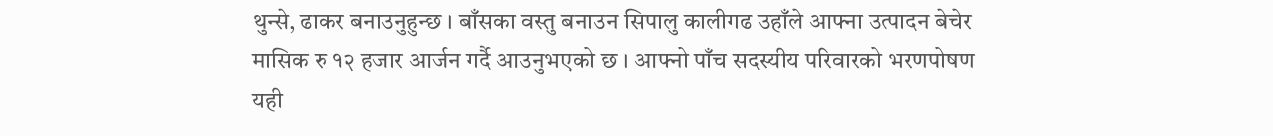थुन्से, ढाकर बनाउनुहुन्छ । बाँसका वस्तु बनाउन सिपालु कालीगढ उहाँले आफ्ना उत्पादन बेचेर मासिक रु १२ हजार आर्जन गर्दै आउनुभएको छ । आफ्नो पाँच सदस्यीय परिवारको भरणपोषण यही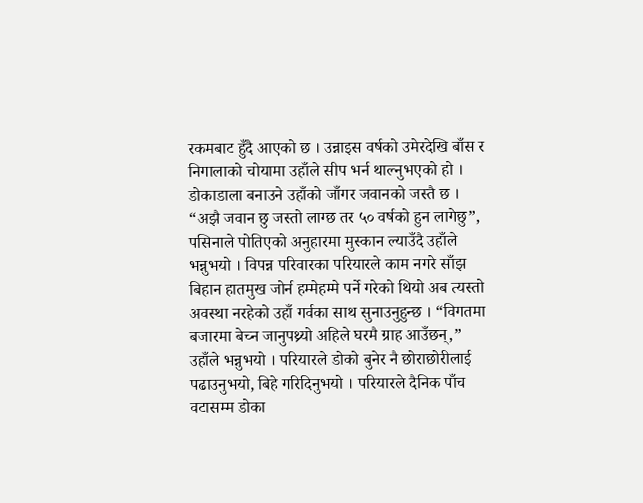रकमबाट हुँदै आएको छ । उन्नाइस वर्षको उमेरदेखि बाँस र निगालाको चोयामा उहाँले सीप भर्न थाल्नुभएको हो । डोकाडाला बनाउने उहाँको जाँगर जवानको जस्तै छ । “अझै जवान छु जस्तो लाग्छ तर ५० वर्षको हुन लागेछु”, पसिनाले पोतिएको अनुहारमा मुस्कान ल्याउँदै उहाँले भन्नुभयो । विपन्न परिवारका परियारले काम नगरे साँझ बिहान हातमुख जोर्न हम्मेहम्मे पर्ने गरेको थियो अब त्यस्तो अवस्था नरहेको उहाँ गर्वका साथ सुनाउनुहुन्छ । “विगतमा बजारमा बेच्न जानुपथ्र्यो अहिले घरमै ग्राह आउँछन्,” उहाँले भन्नुभयो । परियारले डोको बुनेर नै छोराछोरीलाई पढाउनुभयो, बिहे गरिदिनुभयो । परियारले दैनिक पाँच वटासम्म डोका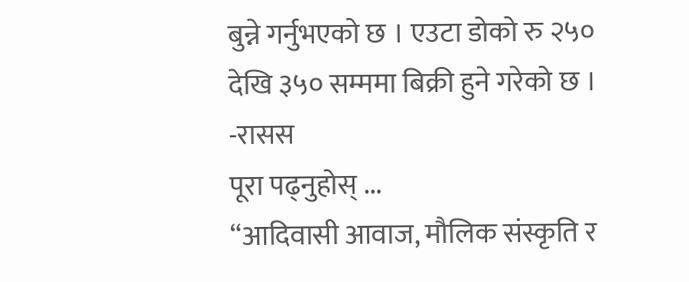बुन्ने गर्नुभएको छ । एउटा डोको रु २५० देखि ३५० सम्ममा बिक्री हुने गरेको छ । -रासस
पूरा पढ्नुहोस् ...
“आदिवासी आवाज, मौलिक संस्कृति र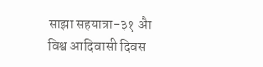साझा सहयात्रा-३१ अैा विश्व आदिवासी दिवस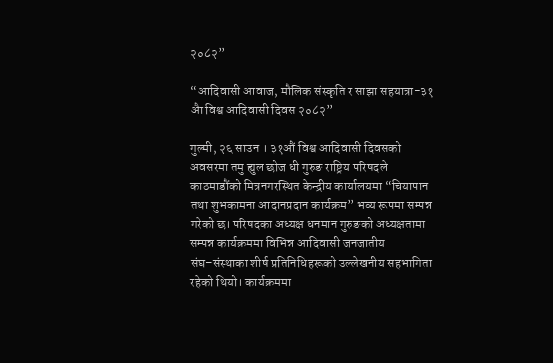२०८२”

“आदिवासी आवाज, मौलिक संस्कृति र साझा सहयात्रा-३१ अैा विश्व आदिवासी दिवस २०८२”

गुल्मी, २६ साउन । ३१औं विश्व आदिवासी दिवसको अवसरमा तमु ह्युल छोज धी गुरुङ राष्ट्रिय परिषदले काठमाडौंको मित्रनगरस्थित केन्द्रीय कार्यालयमा “चियापान तथा शुभकामना आदानप्रदान कार्यक्रम” भव्य रूपमा सम्पन्न गरेको छ। परिषदका अध्यक्ष धनमान गुरुङको अध्यक्षतामा सम्पन्न कार्यक्रममा विभिन्न आदिवासी जनजातीय संघ–संस्थाका शीर्ष प्रतिनिधिहरूको उल्लेखनीय सहभागिता रहेको थियो। कार्यक्रममा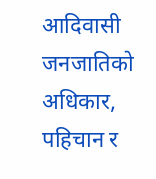आदिवासी जनजातिको अधिकार, पहिचान र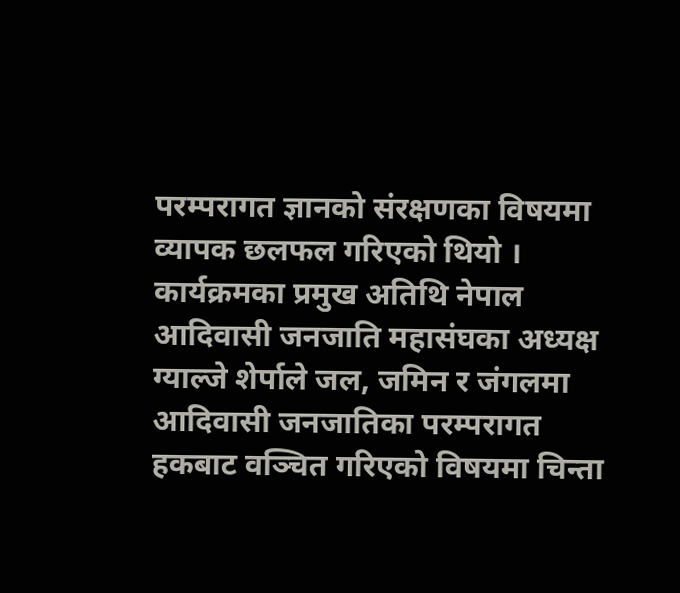परम्परागत ज्ञानको संरक्षणका विषयमा व्यापक छलफल गरिएको थियो । कार्यक्रमका प्रमुख अतिथि नेपाल आदिवासी जनजाति महासंघका अध्यक्ष ग्याल्जे शेर्पाले जल, जमिन र जंगलमा आदिवासी जनजातिका परम्परागत हकबाट वञ्चित गरिएको विषयमा चिन्ता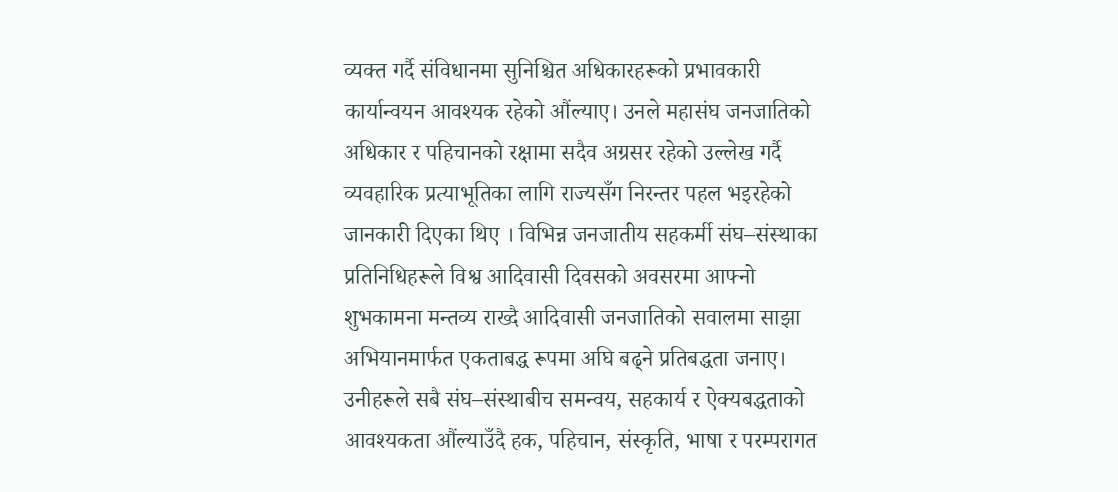व्यक्त गर्दै संविधानमा सुनिश्चित अधिकारहरूको प्रभावकारी कार्यान्वयन आवश्यक रहेको औंल्याए। उनले महासंघ जनजातिको अधिकार र पहिचानको रक्षामा सदैव अग्रसर रहेको उल्लेख गर्दै व्यवहारिक प्रत्याभूतिका लागि राज्यसँग निरन्तर पहल भइरहेको जानकारी दिएका थिए । विभिन्न जनजातीय सहकर्मी संघ–संस्थाका प्रतिनिधिहरूले विश्व आदिवासी दिवसको अवसरमा आफ्नो शुभकामना मन्तव्य राख्दै आदिवासी जनजातिको सवालमा साझा अभियानमार्फत एकताबद्ध रूपमा अघि बढ्ने प्रतिबद्धता जनाए। उनीहरूले सबै संघ–संस्थाबीच समन्वय, सहकार्य र ऐक्यबद्धताको आवश्यकता औंल्याउँदै हक, पहिचान, संस्कृति, भाषा र परम्परागत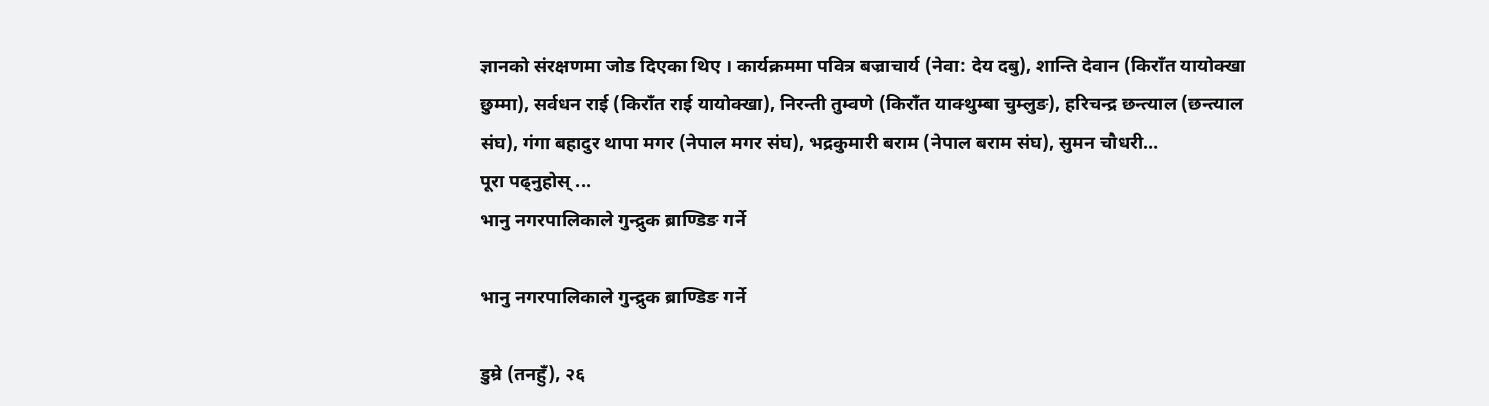ज्ञानको संरक्षणमा जोड दिएका थिए । कार्यक्रममा पवित्र बज्राचार्य (नेवा: देय दबु), शान्ति देवान (किराँत यायोक्खा छुम्मा), सर्वधन राई (किराँत राई यायोक्खा), निरन्ती तुम्वणे (किराँत याक्थुम्बा चुम्लुङ), हरिचन्द्र छन्त्याल (छन्त्याल संघ), गंगा बहादुर थापा मगर (नेपाल मगर संघ), भद्रकुमारी बराम (नेपाल बराम संघ), सुमन चौधरी…
पूरा पढ्नुहोस् ...
भानु नगरपालिकाले गुन्द्रुक ब्राण्डिङ गर्ने

भानु नगरपालिकाले गुन्द्रुक ब्राण्डिङ गर्ने

डुम्रे (तनहुँ), २६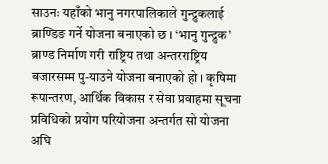साउनः यहाँको भानु नगरपालिकाले गुन्द्रुकलाई ब्राण्डिङ गर्ने योजना बनाएको छ । ‘भानु गुन्द्रुक’ ब्राण्ड निर्माण गरी राष्ट्रिय तथा अन्तरराष्ट्रिय बजारसम्म पु-याउने योजना बनाएको हो । कृषिमा रूपान्तरण, आर्थिक विकास र सेवा प्रवाहमा सूचना प्रविधिको प्रयोग परियोजना अन्तर्गत सो योजना अघि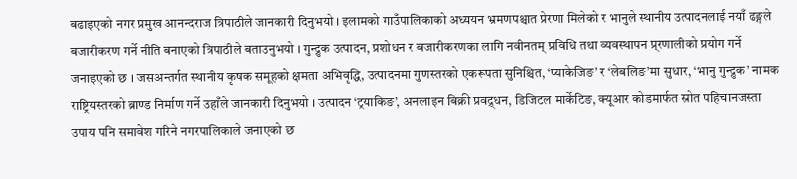बढाइएको नगर प्रमुख आनन्दराज त्रिपाठीले जानकारी दिनुभयो । इलामको गाउँपालिकाको अध्ययन भ्रमणपश्चात प्रेरणा मिलेको र भानुले स्थानीय उत्पादनलाई नयाँ ढङ्गले बजारीकरण गर्ने नीति बनाएको त्रिपाठीले बताउनुभयो । गुन्द्रुक उत्पादन, प्रशोधन र बजारीकरणका लागि नवीनतम् प्रविधि तथा व्यवस्थापन प्र्रणालीको प्रयोग गर्ने जनाइएको छ । जसअन्तर्गत स्थानीय कृषक समूहको क्षमता अभिवृद्धि, उत्पादनमा गुणस्तरको एकरूपता सुनिश्चित, ‘प्याकेजिङ’ र ‘लेबलिङ’मा सुधार, ‘भानु गुन्द्रुक’ नामक राष्ट्रियस्तरको ब्राण्ड निर्माण गर्ने उहाँले जानकारी दिनुभयो । उत्पादन ‘ट्रयाकिङ’, अनलाइन बिक्री प्रवद्र्धन, डिजिटल मार्केटिङ, क्यूआर कोडमार्फत स्रोत पहिचानजस्ता उपाय पनि समावेश गरिने नगरपालिकाले जनाएको छ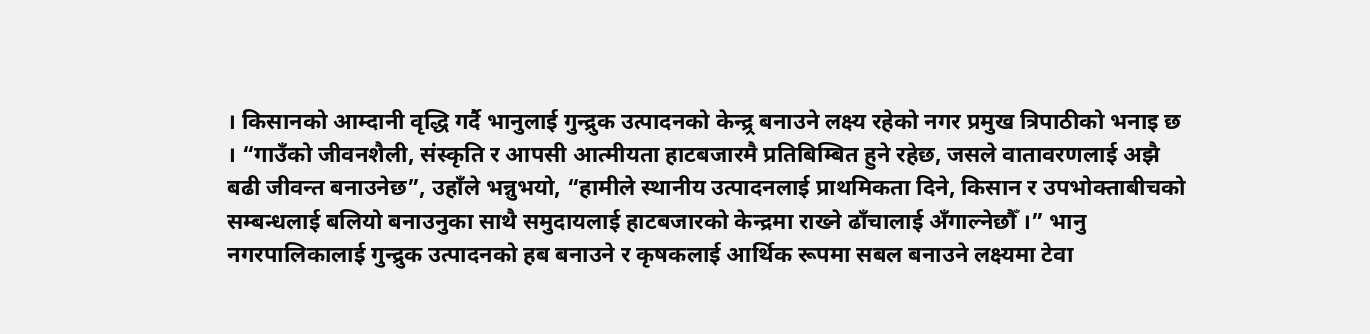। किसानको आम्दानी वृद्धि गर्दै भानुलाई गुन्द्रुक उत्पादनको केन्द्र्र बनाउने लक्ष्य रहेको नगर प्रमुख त्रिपाठीको भनाइ छ । “गाउँको जीवनशैली, संस्कृति र आपसी आत्मीयता हाटबजारमै प्रतिबिम्बित हुने रहेछ, जसले वातावरणलाई अझै बढी जीवन्त बनाउनेछ”, उहाँले भन्नुभयो, “हामीले स्थानीय उत्पादनलाई प्राथमिकता दिने, किसान र उपभोक्ताबीचको सम्बन्धलाई बलियो बनाउनुका साथै समुदायलाई हाटबजारको केन्द्रमा राख्ने ढाँचालाई अँगाल्नेछौँ ।” भानु नगरपालिकालाई गुन्द्रुक उत्पादनको हब बनाउने र कृषकलाई आर्थिक रूपमा सबल बनाउने लक्ष्यमा टेवा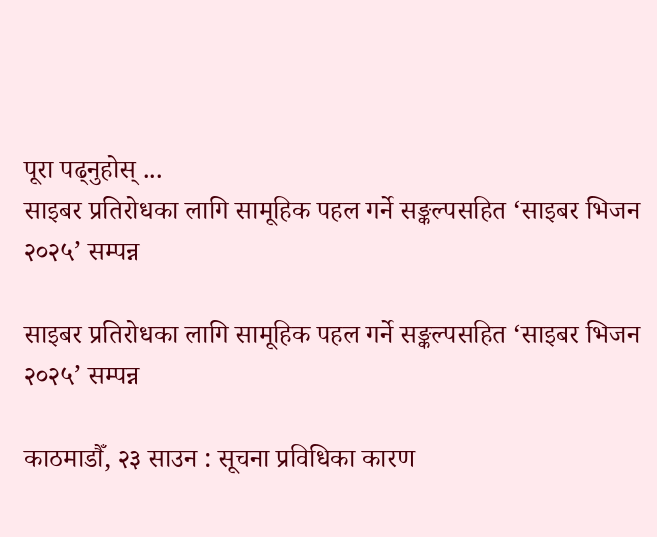पूरा पढ्नुहोस् ...
साइबर प्रतिरोधका लागि सामूहिक पहल गर्ने सङ्कल्पसहित ‘साइबर भिजन २०२५’ सम्पन्न

साइबर प्रतिरोधका लागि सामूहिक पहल गर्ने सङ्कल्पसहित ‘साइबर भिजन २०२५’ सम्पन्न

काठमाडौँ, २३ साउन : सूचना प्रविधिका कारण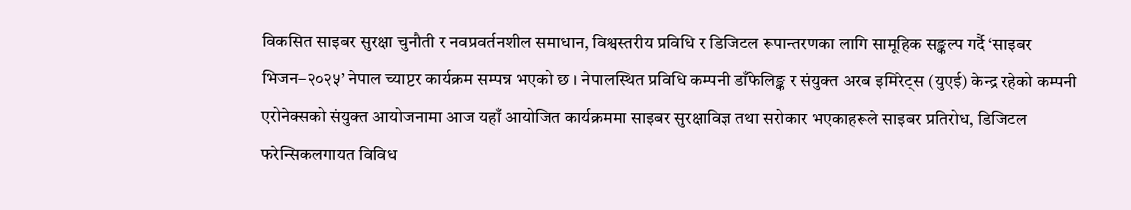विकसित साइबर सुरक्षा चुनौती र नवप्रवर्तनशील समाधान, विश्वस्तरीय प्रविधि र डिजिटल रूपान्तरणका लागि सामूहिक सङ्कल्प गर्दै ‘साइबर भिजन–२०२५’ नेपाल च्याप्टर कार्यक्रम सम्पन्न भएको छ । नेपालस्थित प्रविधि कम्पनी डाँफेलिङ्क र संयुक्त अरब इमिरेट्स (युएई) केन्द्र रहेको कम्पनी एरोनेक्सको संयुक्त आयोजनामा आज यहाँ आयोजित कार्यक्रममा साइबर सुरक्षाविज्ञ तथा सरोकार भएकाहरूले साइबर प्रतिरोध, डिजिटल फरेन्सिकलगायत विविध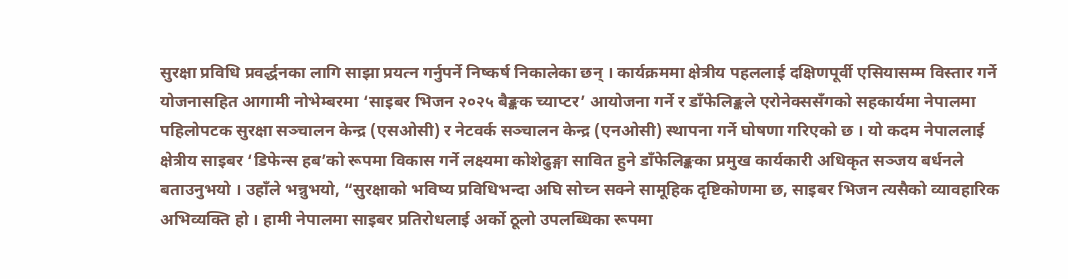सुरक्षा प्रविधि प्रवर्द्धनका लागि साझा प्रयत्न गर्नुपर्ने निष्कर्ष निकालेका छन् । कार्यक्रममा क्षेत्रीय पहललाई दक्षिणपूर्वी एसियासम्म विस्तार गर्ने योजनासहित आगामी नोभेम्बरमा ‘साइबर भिजन २०२५ बैङ्कक च्याप्टर’ आयोजना गर्ने र डाँफेलिङ्कले एरोनेक्ससँगको सहकार्यमा नेपालमा पहिलोपटक सुरक्षा सञ्चालन केन्द्र (एसओसी) र नेटवर्क सञ्चालन केन्द्र (एनओसी) स्थापना गर्ने घोषणा गरिएको छ । यो कदम नेपाललाई क्षेत्रीय साइबर ‘डिफेन्स हब’को रूपमा विकास गर्ने लक्ष्यमा कोशेढुङ्गा सावित हुने डाँफेलिङ्कका प्रमुख कार्यकारी अधिकृत सञ्जय बर्धनले बताउनुभयो । उहाँले भन्नुभयो, “सुरक्षाको भविष्य प्रविधिभन्दा अघि सोच्न सक्ने सामूहिक दृष्टिकोणमा छ, साइबर भिजन त्यसैको व्यावहारिक अभिव्यक्ति हो । हामी नेपालमा साइबर प्रतिरोधलाई अर्को ठूलो उपलब्धिका रूपमा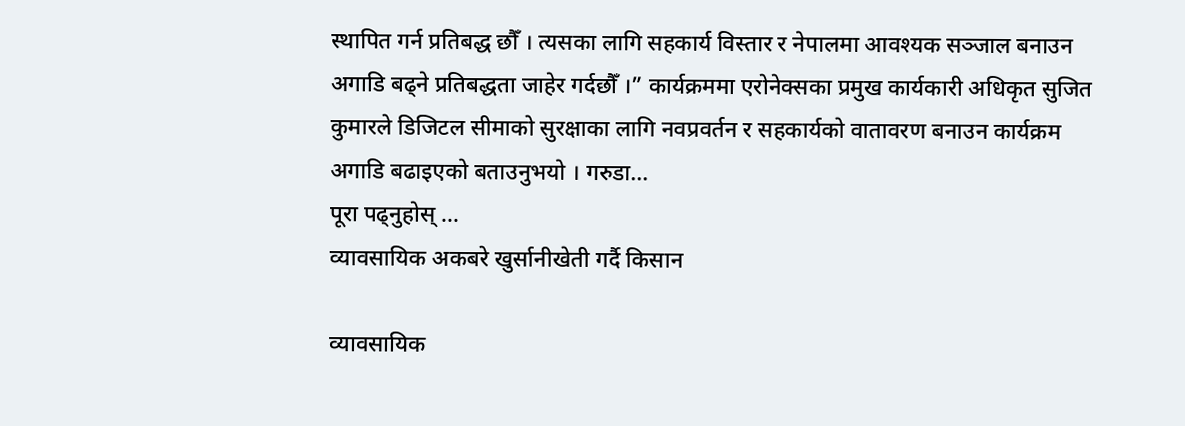स्थापित गर्न प्रतिबद्ध छौँ । त्यसका लागि सहकार्य विस्तार र नेपालमा आवश्यक सञ्जाल बनाउन अगाडि बढ्ने प्रतिबद्धता जाहेर गर्दछौँ ।” कार्यक्रममा एरोनेक्सका प्रमुख कार्यकारी अधिकृत सुजित कुमारले डिजिटल सीमाको सुरक्षाका लागि नवप्रवर्तन र सहकार्यको वातावरण बनाउन कार्यक्रम अगाडि बढाइएको बताउनुभयो । गरुडा…
पूरा पढ्नुहोस् ...
व्यावसायिक अकबरे खुर्सानीखेती गर्दै किसान

व्यावसायिक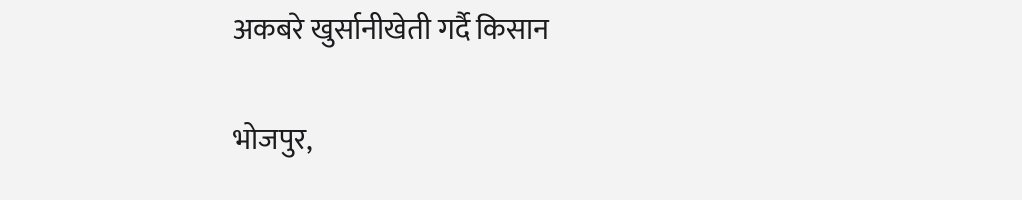अकबरे खुर्सानीखेती गर्दै किसान

भोजपुर,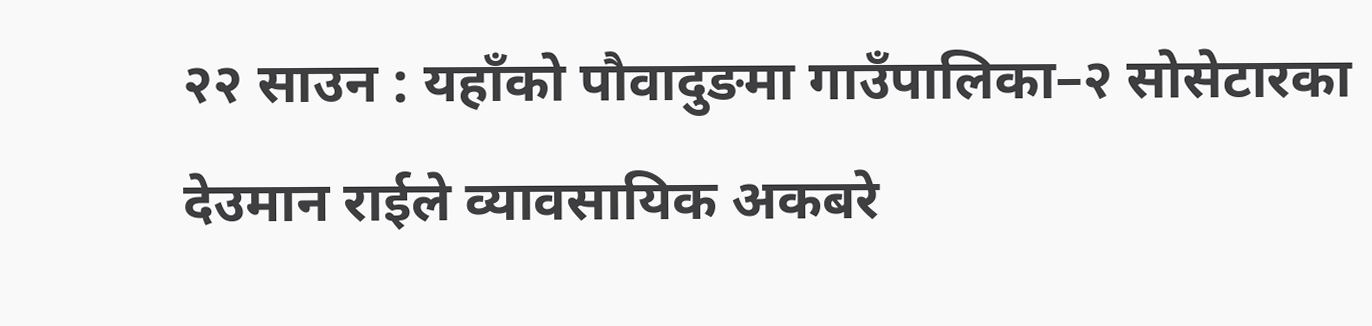२२ साउन : यहाँको पौवादुङमा गाउँपालिका–२ सोसेटारका देउमान राईले व्यावसायिक अकबरे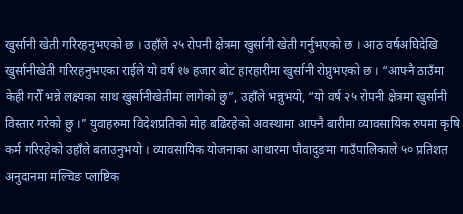खुर्सानी खेती गरिरहनुभएको छ । उहाँले २५ रोपनी क्षेत्रमा खुर्सानी खेती गर्नुभएको छ । आठ वर्षअघिदेखि खुर्सानीखेती गरिरहनुभएका राईले यो वर्ष १७ हजार बोट हारहारीमा खुर्सानी रोप्नुभएको छ । “आफ्नै ठाउँमा केही गरौँ भन्ने लक्ष्यका साथ खुर्सानीखेतीमा लागेको छु”, उहाँले भन्नुभयो, “यो वर्ष २५ रोपनी क्षेत्रमा खुर्सानी विस्तार गरेको छु ।” युवाहरुमा विदेशप्रतिको मोह बढिरहेको अवस्थामा आफ्नै बारीमा व्यावसायिक रुपमा कृषि कर्म गरिरहेको उहाँले बताउनुभयो । व्यावसायिक योजनाका आधारमा पौवादुङमा गाउँपालिकाले ५० प्रतिशत अनुदानमा मल्चिङ प्लाष्टिक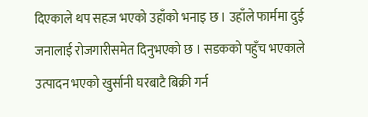दिएकाले थप सहज भएको उहाँको भनाइ छ । उहाँले फार्ममा दुई जनालाई रोजगारीसमेत दिनुभएको छ । सडकको पहुँच भएकाले उत्पादन भएको खुर्सानी घरबाटै बिक्री गर्न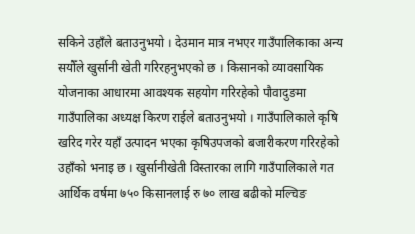सकिने उहाँले बताउनुभयो । देउमान मात्र नभएर गाउँपालिकाका अन्य सयौँले खुर्सानी खेती गरिरहनुभएको छ । किसानको व्यावसायिक योजनाका आधारमा आवश्यक सहयोग गरिरहेको पौवादुङमा गाउँपालिका अध्यक्ष किरण राईले बताउनुभयो । गाउँपालिकाले कृषि खरिद गरेर यहाँ उत्पादन भएका कृषिउपजको बजारीकरण गरिरहेको उहाँको भनाइ छ । खुर्सानीखेती विस्तारका लागि गाउँपालिकाले गत आर्थिक वर्षमा ७५० किसानलाई रु ७० लाख बढीको मल्चिङ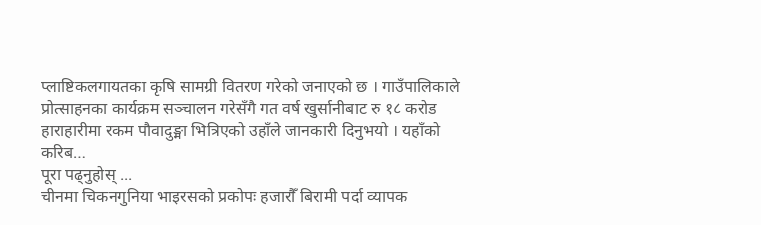प्लाष्टिकलगायतका कृषि सामग्री वितरण गरेको जनाएको छ । गाउँपालिकाले प्रोत्साहनका कार्यक्रम सञ्चालन गरेसँगै गत वर्ष खुर्सानीबाट रु १८ करोड हाराहारीमा रकम पौवादुङ्मा भित्रिएको उहाँले जानकारी दिनुभयो । यहाँको करिब…
पूरा पढ्नुहोस् ...
चीनमा चिकनगुनिया भाइरसको प्रकोपः हजारौँ बिरामी पर्दा व्यापक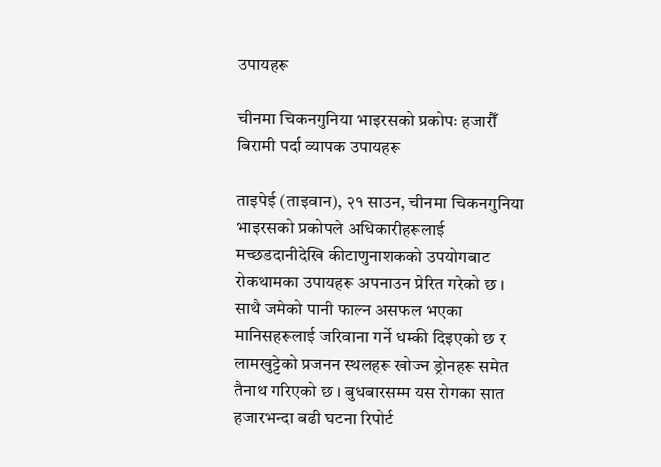उपायहरू

चीनमा चिकनगुनिया भाइरसको प्रकोपः हजारौँ बिरामी पर्दा व्यापक उपायहरू

ताइपेई (ताइवान), २१ साउन, चीनमा चिकनगुनिया भाइरसको प्रकोपले अधिकारीहरूलाई मच्छडदानीदेखि कीटाणुनाशकको उपयोगबाट रोकथामका उपायहरू अपनाउन प्रेरित गरेको छ । साथै जमेको पानी फाल्न असफल भएका मानिसहरूलाई जरिवाना गर्ने धम्की दिइएको छ र लामखुट्टेको प्रजनन स्थलहरू खोज्न ड्रोनहरू समेत तैनाथ गरिएको छ । बुधबारसम्म यस रोगका सात हजारभन्दा बढी घटना रिपोर्ट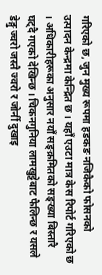गरिएको छ, जुन मुख्य रूपमा हङकङ नजिकैको फोसनको उत्पादन केन्द्रमा केन्द्रित छ । यहाँ एउटा मात्र केस रिपोर्ट गरिएको छ । अधिकारीहरूका अनुसार नयाँ सङ्क्रमितको सङ्ख्या बिस्तारै घट्दै गएको देखिन्छ । चिकनगुनिया लामखुट्टेबाट फैलिन्छ र यसले डेङ्गु ज्वरो जस्तै ज्वरो र जोर्नी दुखाइ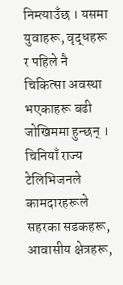निम्त्याउँछ । यसमा युवाहरू, वृद्धहरू र पहिले नै चिकित्सा अवस्था भएकाहरू बढी जोखिममा हुन्छन् । चिनियाँ राज्य टेलिभिजनले कामदारहरूले सहरका सडकहरू, आवासीय क्षेत्रहरू,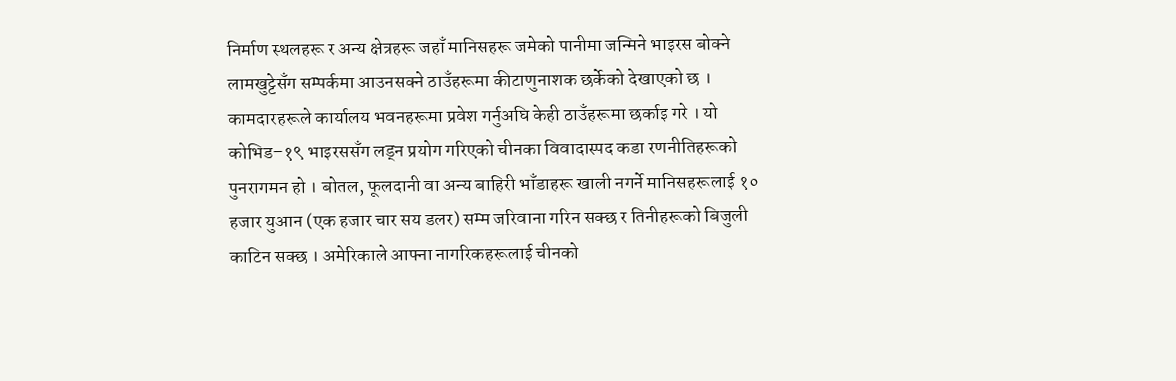निर्माण स्थलहरू र अन्य क्षेत्रहरू जहाँ मानिसहरू जमेको पानीमा जन्मिने भाइरस बोक्ने लामखुट्टेसँग सम्पर्कमा आउनसक्ने ठाउँहरूमा कीटाणुनाशक छर्केको देखाएको छ । कामदारहरूले कार्यालय भवनहरूमा प्रवेश गर्नुअघि केही ठाउँहरूमा छर्काइ गरे । यो कोभिड–१९ भाइरससँग लड्न प्रयोग गरिएको चीनका विवादास्पद कडा रणनीतिहरूको पुनरागमन हो । बोतल, फूलदानी वा अन्य बाहिरी भाँडाहरू खाली नगर्ने मानिसहरूलाई १० हजार युआन (एक हजार चार सय डलर) सम्म जरिवाना गरिन सक्छ र तिनीहरूको बिजुली काटिन सक्छ । अमेरिकाले आफ्ना नागरिकहरूलाई चीनको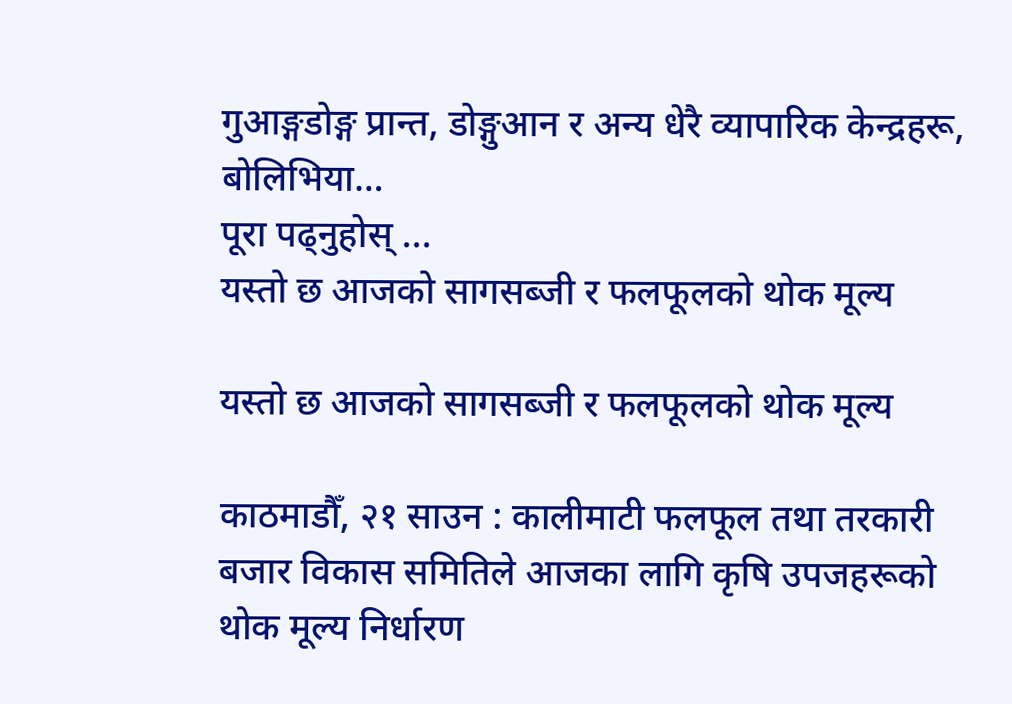गुआङ्गडोङ्ग प्रान्त, डोङ्गुआन र अन्य धेरै व्यापारिक केन्द्रहरू, बोलिभिया…
पूरा पढ्नुहोस् ...
यस्तो छ आजको सागसब्जी र फलफूलको थोक मूल्य

यस्तो छ आजको सागसब्जी र फलफूलको थोक मूल्य

काठमाडौँ, २१ साउन : कालीमाटी फलफूल तथा तरकारी बजार विकास समितिले आजका लागि कृषि उपजहरूको थोक मूल्य निर्धारण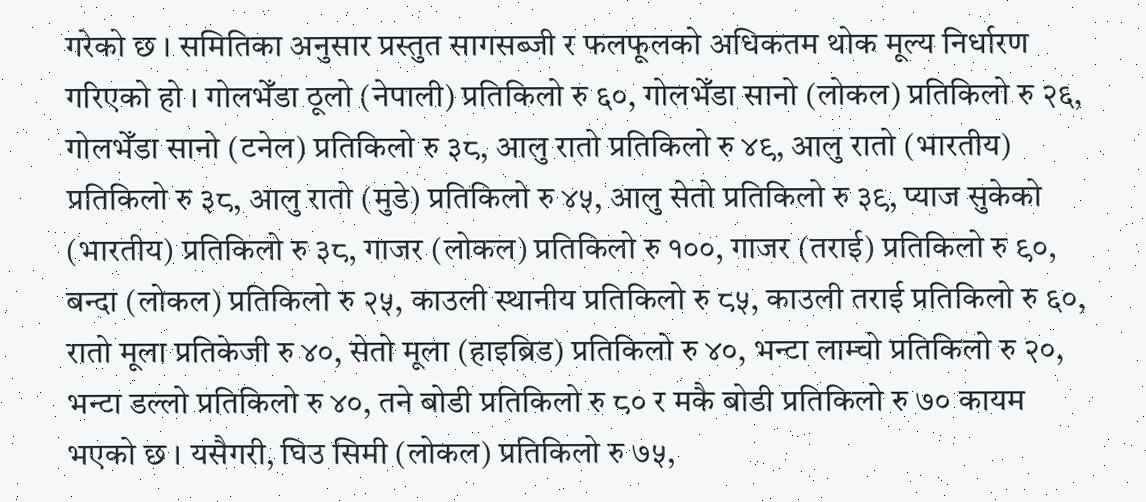गरेको छ । समितिका अनुसार प्रस्तुत सागसब्जी र फलफूलको अधिकतम थोक मूल्य निर्धारण गरिएको हो । गोलभेँडा ठूलो (नेपाली) प्रतिकिलो रु ६०, गोलभेँडा सानो (लोकल) प्रतिकिलो रु २६, गोलभेँडा सानो (टनेल) प्रतिकिलो रु ३८, आलु रातो प्रतिकिलो रु ४९, आलु रातो (भारतीय) प्रतिकिलो रु ३८, आलु रातो (मुडे) प्रतिकिलो रु ४५, आलु सेतो प्रतिकिलो रु ३९, प्याज सुकेको (भारतीय) प्रतिकिलो रु ३८, गाजर (लोकल) प्रतिकिलो रु १००, गाजर (तराई) प्रतिकिलो रु ९०, बन्दा (लोकल) प्रतिकिलो रु २५, काउली स्थानीय प्रतिकिलो रु ८५, काउली तराई प्रतिकिलो रु ६०, रातो मूला प्रतिकेजी रु ४०, सेतो मूला (हाइब्रिड) प्रतिकिलो रु ४०, भन्टा लाम्चो प्रतिकिलो रु २०, भन्टा डल्लो प्रतिकिलो रु ४०, तने बोडी प्रतिकिलो रु ८० र मकै बोडी प्रतिकिलो रु ७० कायम भएको छ । यसैगरी, घिउ सिमी (लोकल) प्रतिकिलो रु ७५,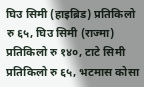घिउ सिमी (हाइब्रिड) प्रतिकिलो रु ६५, घिउ सिमी (राज्मा) प्रतिकिलो रु १४०, टाटे सिमी प्रतिकिलो रु ६५, भटमास कोसा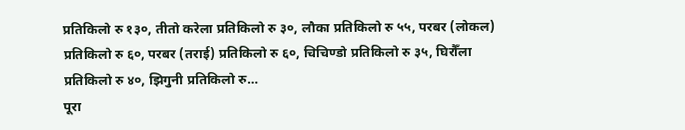प्रतिकिलो रु १३०, तीतो करेला प्रतिकिलो रु ३०, लौका प्रतिकिलो रु ५५, परबर (लोकल) प्रतिकिलो रु ६०, परबर (तराई) प्रतिकिलो रु ६०, चिचिण्डो प्रतिकिलो रु ३५, घिरौँला प्रतिकिलो रु ४०, झिगुनी प्रतिकिलो रु…
पूरा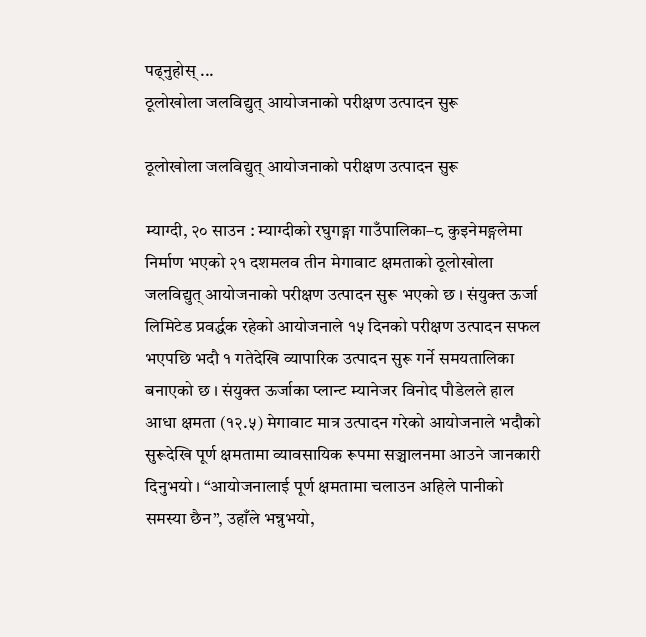पढ्नुहोस् ...
ठूलोखोला जलविद्युत् आयोजनाको परीक्षण उत्पादन सुरू

ठूलोखोला जलविद्युत् आयोजनाको परीक्षण उत्पादन सुरू

म्याग्दी, २० साउन : म्याग्दीको रघुगङ्गा गाउँपालिका–८ कुइनेमङ्गलेमा निर्माण भएको २१ दशमलव तीन मेगावाट क्षमताको ठूलोखोला जलविद्युत् आयोजनाको परीक्षण उत्पादन सुरू भएको छ । संयुक्त ऊर्जा लिमिटेड प्रवर्द्धक रहेको आयोजनाले १५ दिनको परीक्षण उत्पादन सफल भएपछि भदौ १ गतेदेखि व्यापारिक उत्पादन सुरू गर्ने समयतालिका बनाएको छ । संयुक्त ऊर्जाका प्लान्ट म्यानेजर विनोद पौडेलले हाल आधा क्षमता (१२.५) मेगावाट मात्र उत्पादन गरेको आयोजनाले भदौको सुरूदेखि पूर्ण क्षमतामा व्यावसायिक रूपमा सञ्चालनमा आउने जानकारी दिनुभयो । “आयोजनालाई पूर्ण क्षमतामा चलाउन अहिले पानीको समस्या छैन”, उहाँले भन्नुभयो,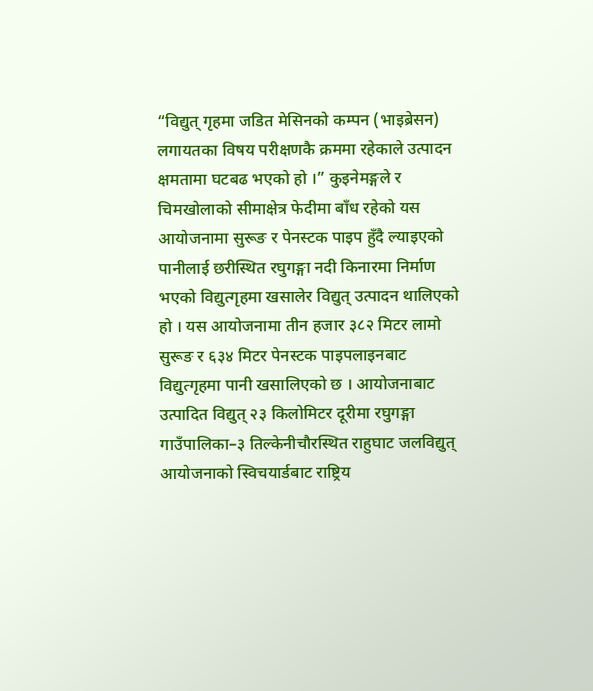“विद्युत् गृहमा जडित मेसिनको कम्पन (भाइब्रेसन) लगायतका विषय परीक्षणकै क्रममा रहेकाले उत्पादन क्षमतामा घटबढ भएको हो ।” कुइनेमङ्गले र चिमखोलाको सीमाक्षेत्र फेदीमा बाँध रहेको यस आयोजनामा सुरूङ र पेनस्टक पाइप हुँदै ल्याइएको पानीलाई छरीस्थित रघुगङ्गा नदी किनारमा निर्माण भएको विद्युत्गृहमा खसालेर विद्युत् उत्पादन थालिएको हो । यस आयोजनामा तीन हजार ३८२ मिटर लामो सुरूङ र ६३४ मिटर पेनस्टक पाइपलाइनबाट विद्युत्गृहमा पानी खसालिएको छ । आयोजनाबाट उत्पादित विद्युत् २३ किलोमिटर दूरीमा रघुगङ्गा गाउँपालिका–३ तिल्केनीचौरस्थित राहुघाट जलविद्युत् आयोजनाको स्विचयार्डबाट राष्ट्रिय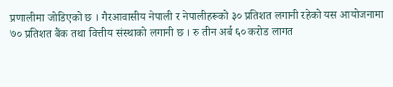प्रणालीमा जोडिएको छ । गैरआवासीय नेपाली र नेपालीहरूको ३० प्रतिशत लगानी रहेको यस आयोजनामा ७० प्रतिशत बैंक तथा वित्तीय संस्थाको लगानी छ । रु तीन अर्ब ६० करोड लागत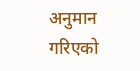अनुमान गरिएको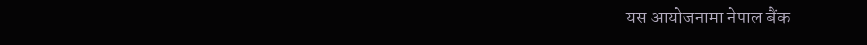यस आयोजनामा नेपाल बैंक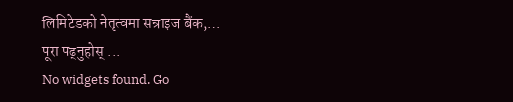लिमिटेडको नेतृत्वमा सन्राइज बैंक,…
पूरा पढ्नुहोस् ...
No widgets found. Go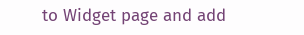to Widget page and add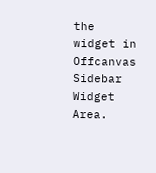the widget in Offcanvas Sidebar Widget Area.